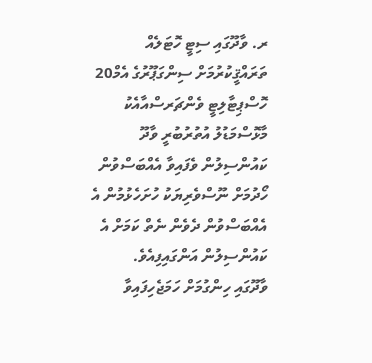ރ. ވާދޫގައި ސިޓީ ހޮޓަލެއް ތަރައްޤީކުރުމަށް ސިންގަޕޫރުގެ އެމް20 ހޮސްޕިޓާލިޓީ ވެންޗަރސްއާއެކު މާޅޮސްމަޑުލު އުތުރުބުރީ ވާދޫ ކައުންސިލުން ވެފައިވާ އެއްބަސްވުން ހޯދުމަށް ނޫސްވެރިޔަކު ހުށަހެޅުމުން އެ އެއްބަސްވުން ދެވެން ނެތް ކަމަށް އެ ކައުންސިލުން އަންގައިފިއެވެ.
ވާދޫގައި ހިންގުމަށް ހަމަޖެހިފައިވާ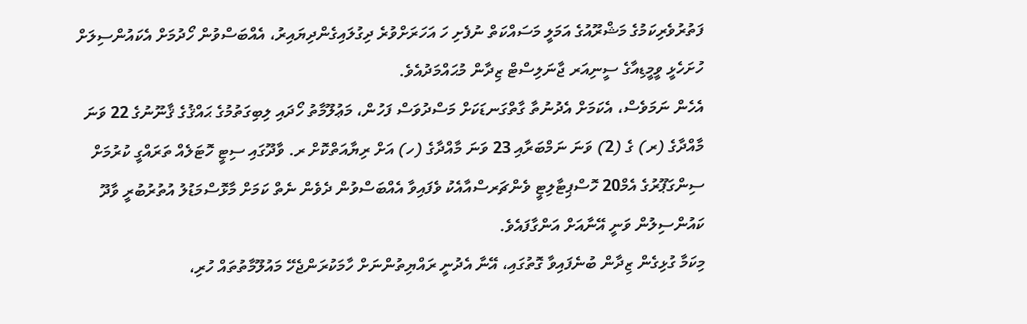ފަތުރުވެރިކަމުގެ މަޝްރޫއުގެ އަމަލީ މަސައްކަތް ނުފެށި ހަ އަހަރަށްވުރެ ދިގުލައިގެންދިޔައިރު، އެއްބަސްވުން ހޯދުމަށް އެކައުންސިލަށް ހުށަހެޅީ ވީމީޑިއާގެ ސީނިއަރ ޖާނަލިސްޓް ޒިދާން މުޙައްމަދުއެވެ.
އެހެން ނަމަވެސް، އެކަމަށް އެދުނުތާ ގާތްގަނޑަކަށް މަސްދުވަސް ފަހުން، މަޢުލޫމާތު ހޯދައި ލިބިގަތުމުގެ ޙައްޤުގެ ޤާނޫނުގެ 22 ވަނަ މާއްދާގެ (ރ) ގެ (2) ވަނަ ނަމްބަރާއި 23 ވަނަ މާއްދާގެ (ހ) އަށް ރިޔާއަތްކޮށް ރ. ވާދޫގައި ސިޓީ ހޮޓަލެއް ތަރައްގީ ކުރުމަށް ސިންގަޕޫރުގެ އެމް20 ހޮސްޕިޓާލިޓީ ވެންޗަރސްއާއެކު ވެފައިވާ އެއްބަސްވުން ދެވެން ނެތް ކަމަށް މާޅޮސްމަޑުލު އުތުރުބުރީ ވާދޫ ކައުންސިލުން ވަނީ އޭނާއަށް އަންގާފައެވެ.
މިކަމާ ގުޅިގެން ޒިދާން ބުނެފައިވާ ގޮތުގައި، އޭނާ އެދުނީ ރައްޔިތުންނަށް ހާމަކުރަންޖެހޭ މައުލޫމާތުތައް ހުރި،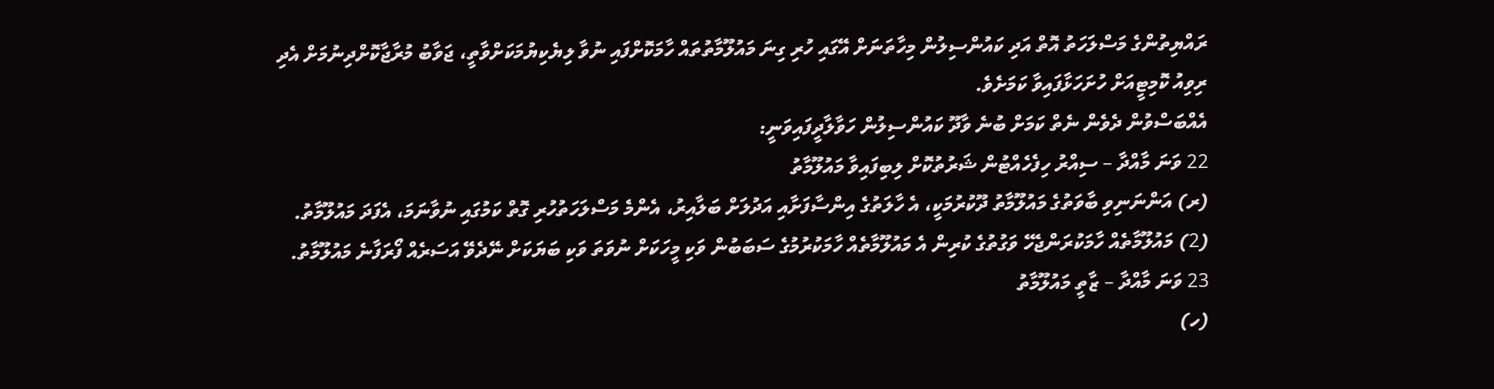ރައްޔިތުންގެ މަސްލަހަތު އޮތް އަދި ކައުންސިލުން މިހާތަނަށް އޭގައި ހުރި ގިނަ މައުލޫމާތުތައް ހާމަކޮށްފައި ނުވާ ލިޔެކިޔުމަކަށްވާތީ، ޖަވާބު މުރާޖާކޮށްދިނުމަށް އެދި ރިވިއު ކޮމިޓީއަށް ހުށަހަޅާފައިވާ ކަމަށެވެ.
އެއްބަސްވުން ދެވެން ނެތް ކަމަށް ބުނެ ވާދޫ ކައުންސިލުން ހަވާލާދީފައިވަނީ:
22 ވަނަ މާއްދާ – ސިއްރު ހިފެހެއްޓުން ޝަރުތުކޮށް ލިބިފައިވާ މައުލޫމާތު
(ރ) އަންނަނިވި ބާވަތުގެ މައުލޫމާތު ދޫކުރުމަކީ، އެ ހާލަތުގެ އިންސާފަށާއި އަދުލަށް ބަލާއިރު، އެންމެ މަސްލަހަތުހުރި ގޮތް ކަމުގައި ނުވާނަމަ، އެފަދަ މައުލޫމާތު.
(2) މައުލޫމާތެއް ހާމަކުރަންޖެހޭ ވަގުތުގެ ކުރިން އެ މައުލޫމާތެއް ހާމަކުރުމުގެ ސަބަބުން ވަކި މީހަކަށް ނުވަތަ ވަކި ބަޔަކަށް ނޭދެވޭ އަސަރެއް ފޯރަފާނެ މައުލޫމާތު.
23 ވަނަ މާއްދާ – ޒާތީ މައުލޫމާތު
(ހ)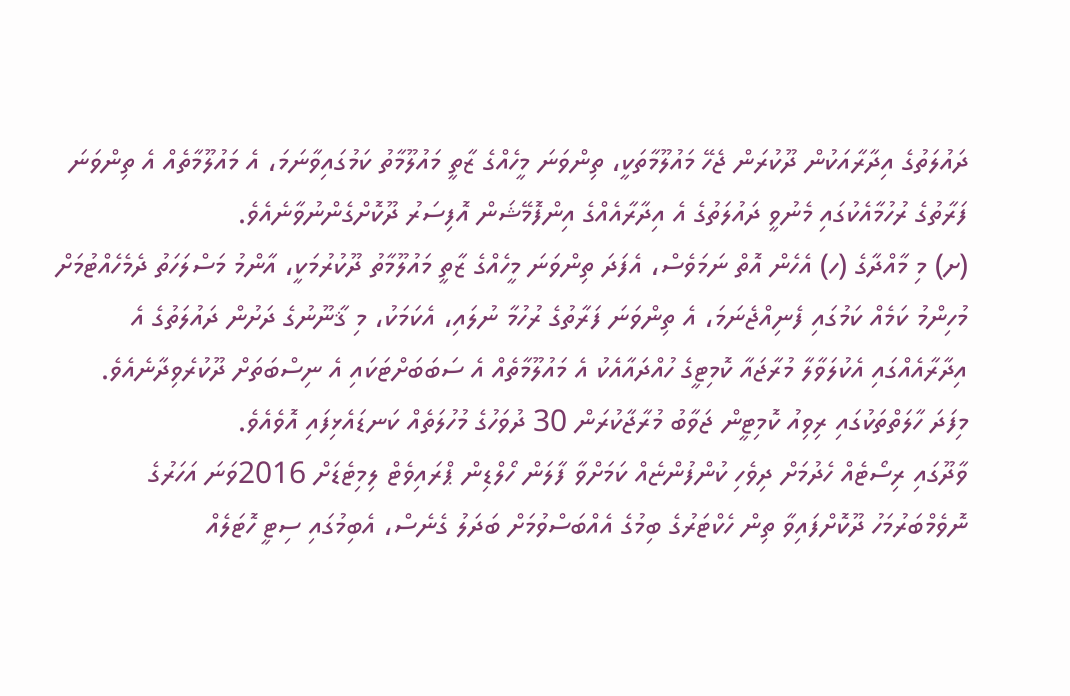ދައުލަތުގެ އިދާރާއަކުން ދޫކުރަން ޖެހޭ މައުލޫމާތަކީ، ތިންވަނަ މީހެއްގެ ޒާތީ މައުލޫމާތު ކަމުގައިވާނަމަ، އެ މައުލޫމާތެއް އެ ތިންވަނަ ފަރާތުގެ ރުހުމާއެކުގައި މެނުވީ ދައުލަތުގެ އެ އިދާރާއެއްގެ އިންފޮމޭޝަން އޮފިސަރު ދޫކޮށްގެންނުވާނެއެވެ.
(ށ) މި މާއްދާގެ (ހ) އެހެން އޮތް ނަމަވެސް، އެފަދަ ތިންވަނަ މީހެއްގެ ޒާތީ މައުލޫމާތު ދޫކުރުމަކީ، އާންމު މަސްލަހަތު ދެމެހެއްޓުމަށް މުހިންމު ކަމެއް ކަމުގައި ފެނިއްޖެނަމަ، އެ ތިންވަނަ ފަރާތުގެ ރުހުމާ ނުލައި، އެކަމަކު، މި ޤާނޫނުގެ ދަށުން ދައުލަތުގެ އެ އިދާރާއެއްގައި އެކުލަވާލާ މުރާޖައާ ކޮމިޓީގެ ހުއްދައާއެކު އެ މައުލޫމާތެއް އެ ސަބަބަށްޓަކައި އެ ނިސްބަތަށް ދޫކުރެވިދާނެއެވެ.
މިފަދަ ހާލަތްތަކުގައި ރިވިއު ކޮމިޓީން ޖަވާބު މުރާޖާކުރަން 30 ދުވަހުގެ މުހުލަތެއް ކަނޑައެޅިފައި އޮވެއެވެ.
ވާދޫގައި ރިސޯޓެއް ހެދުމަށް ދިވެހި ކުންފުންޏެއް ކަމަށްވާ ފާލަން ހޯލްޑިން ޕްރައިވެޓް ލިމިޓެޑަށް 2016ވަނަ އަހަރުގެ ނޮވެމްބަރުމަހު ދޫކޮށްފައިވާ ތިން ހެކްޓަރުގެ ބިމުގެ އެއްބަސްވުމަށް ބަދަލު ގެނެސް، އެބިމުގައި ސިޓީ ހޮޓަލެއް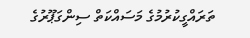ތަރައްގީކުރުމުގެ މަސައްކަތް ސިންގަޕޫރުގެ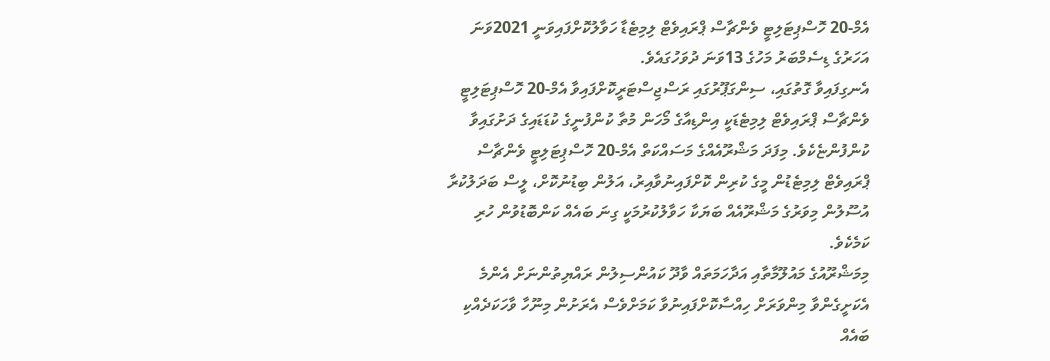އެމް-20 ހޮސްޕިޓަލިޓީ ވެންޗާސް ޕްރައިވެޓް ލިމިޓެޑާ ހަވާލުކޮށްފައިވަނީ 2021ވަނަ އަހަރުގެ ޑިސެމްބަރު މަހުގެ 13ވަނަ ދުވަހުގައެވެ.
އެނގިފައިވާ ގޮތުގައި، ސިންގަޕޫރުގައި ރަސްޖިސްޓަރީކޮށްފައިވާ އެމް-20 ހޮސްޕިޓަލިޓީ ވެންޗާސް ޕްރައިވެޓް ލިމިޓެޑަކީ އިންޑިއާގެ މޯހަން މުތާ ކުންފުނީގެ ކުޑަޑައިގެ ދަށުގައިވާ ކުންފުންޏެކެވެ. މިފަދަ މަޝްރޫއެއްގެ މަސައްކަތް އެމް-20 ހޮސްޕިޓަލިޓީ ވެންޗާސް ޕްރައިވެޓް ލިމިޓެޑުން މީގެ ކުރިން ކޮށްފައިނުވާއިރު، އަލުން ބިޑުނުކޮށް، ލީސް ބަދަލުކުރާ އުސޫލުން މިވަރުގެ މަޝްރޫއެއް ބަޔަކާ ހަވާލުކުރުމަކީ ގިނަ ބައެއް ކަންބޮޑުވުން ހުރި ކަމެކެވެ.
މިމަޝްރޫއުގެ މައުލޫމާތާއި އަދާހަމަތައް ވާދޫ ކައުންސިލުން ރައްޔިތުންނަށް އެންމެ އެކަށީގެންވާ މިންވަރަށް ހިއްސާކޮށްފައިނުވާ ކަމަށްވެސް އެރަށުން މިނޫހާ ވާހަކަދެއްކި ބައެއް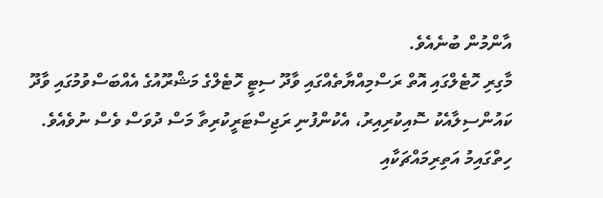އާންމުން ބުނެއެވެ.
މާގިރި ހޮޓެލްގައި އޮތް ރަސްމިއްޔާތެއްގައި ވާދޫ ސިޓީ ހޮޓެލްގެ މަޝްރޫއުގެ އެއްބަސްވުމުގައި ވާދޫ ކައުންސިލާއެކު ސޮއިކުރިއިރު، އެކުންފުނި ރަޖިސްޓަރީކުރިތާ މަސް ދުވަސް ވެސް ނުވެއެވެ.
ހިތްގައިމު އަތިރިމައްޗަކާއި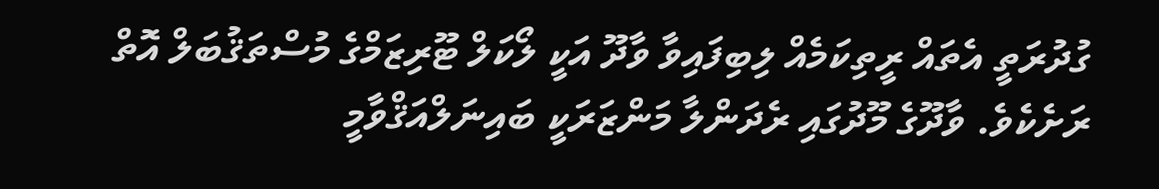ގުދުރަތީ އެތައް ރީތިކަމެއް ލިބިފައިވާ ވާދޫ އަކީ ލޯކަލް ޓޫރިޒަމްގެ މުސްތަޤުބަލް އޮތް ރަށެކެވެ. ވާދޫގެ މޫދުގައި ރެދަންލާ މަންޒަރަކީ ބައިނަލްއަޤްވާމީ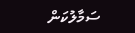ސަމާލުކަން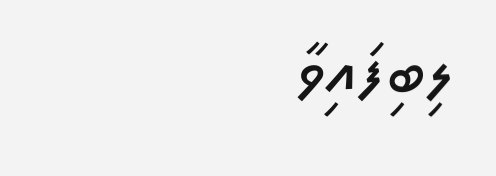ލިބިފައިވާ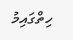ހިތްގައިމު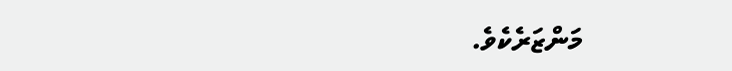މަންޒަރެކެވެ.